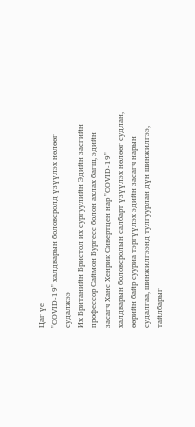Цаг үе
"COVID-19" халдварын боловсролд үзүүлэх нөлөөг судалжээ
Их Британийн Бристол их сургуулийн Эдийн засгийн профессор Саймон Бургесс болон ахлах багш, эдийн засагч Ханс Хенрик Сивертцен нар "COVID-19" халдварын боловсролын салбарт үзүүлэх нөлөөг судлан, өөрийн байр сууриа тэргүүлэх эдийн засагч нарын судалгаа, шинжилгээнд тулгуурлан дүн шинжилгээ, тайлбарыг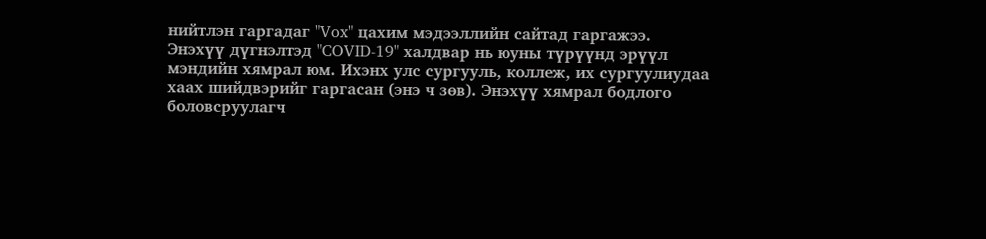нийтлэн гаргадаг "Vox" цахим мэдээллийн сайтад гаргажээ.
Энэхүү дүгнэлтэд "COVID-19" халдвар нь юуны түрүүнд эрүүл мэндийн хямрал юм. Ихэнх улс сургууль, коллеж, их сургуулиудаа хаах шийдвэрийг гаргасан (энэ ч зөв). Энэхүү хямрал бодлого боловсруулагч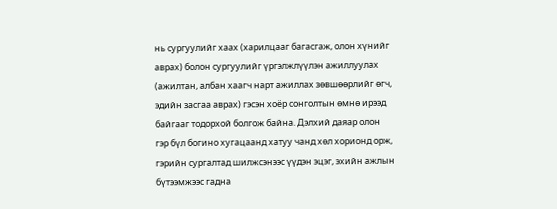нь сургуулийг хаах (харилцааг багасгаж, олон хүнийг аврах) болон сургуулийг үргэлжлүүлэн ажиллуулах (ажилтан, албан хаагч нарт ажиллах зөвшөөрлийг өгч, эдийн засгаа аврах) гэсэн хоёр сонголтын өмнө ирээд байгааг тодорхой болгож байна. Дэлхий даяар олон гэр бүл богино хугацаанд хатуу чанд хөл хорионд орж, гэрийн сургалтад шилжсэнээс үүдэн эцэг, эхийн ажлын бүтээмжээс гадна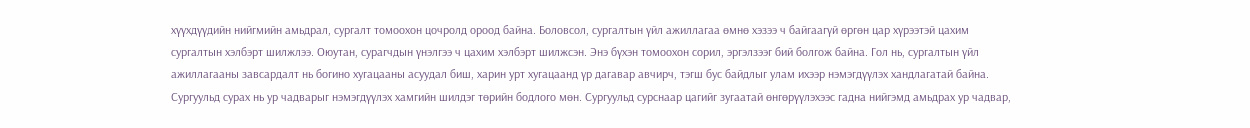хүүхдүүдийн нийгмийн амьдрал, сургалт томоохон цочролд ороод байна. Боловсол, сургалтын үйл ажиллагаа өмнө хэзээ ч байгаагүй өргөн цар хүрээтэй цахим сургалтын хэлбэрт шилжлээ. Оюутан, сурагчдын үнэлгээ ч цахим хэлбэрт шилжсэн. Энэ бүхэн томоохон сорил, эргэлзээг бий болгож байна. Гол нь, сургалтын үйл ажиллагааны завсардалт нь богино хугацааны асуудал биш, харин урт хугацаанд үр дагавар авчирч, тэгш бус байдлыг улам ихээр нэмэгдүүлэх хандлагатай байна.
Сургуульд сурах нь ур чадварыг нэмэгдүүлэх хамгийн шилдэг төрийн бодлого мөн. Сургуульд сурснаар цагийг зугаатай өнгөрүүлэхээс гадна нийгэмд амьдрах ур чадвар,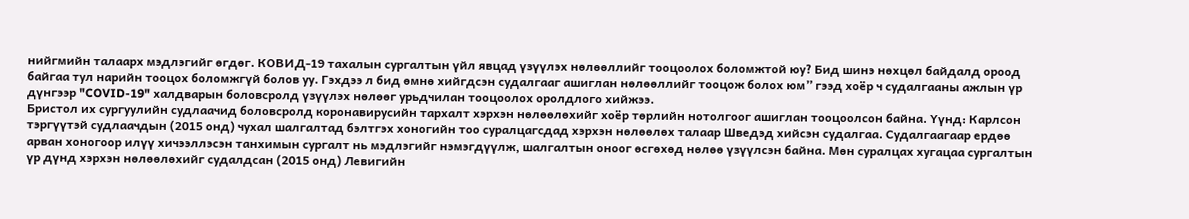нийгмийн талаарх мэдлэгийг өгдөг. КОВИД-19 тахалын сургалтын үйл явцад үзүүлэх нөлөөллийг тооцоолох боломжтой юу? Бид шинэ нөхцөл байдалд ороод байгаа тул нарийн тооцох боломжгүй болов уу. Гэхдээ л бид өмнө хийгдсэн судалгааг ашиглан нөлөөллийг тооцож болох юм” гээд хоёр ч судалгааны ажлын үр дүнгээр "COVID-19" халдварын боловсролд үзүүлэх нөлөөг урьдчилан тооцоолох оролдлого хийжээ.
Бристол их сургуулийн судлаачид боловсролд коронавирусийн тархалт хэрхэн нөлөөлөхийг хоёр төрлийн нотолгоог ашиглан тооцоолсон байна. Үүнд: Карлсон тэргүүтэй судлаачдын (2015 онд) чухал шалгалтад бэлтгэх хоногийн тоо суралцагсдад хэрхэн нөлөөлөх талаар Шведэд хийсэн судалгаа. Судалгаагаар ердөө арван хоногоор илүү хичээллэсэн танхимын сургалт нь мэдлэгийг нэмэгдүүлж, шалгалтын оноог өсгөхөд нөлөө үзүүлсэн байна. Мөн суралцах хугацаа сургалтын үр дүнд хэрхэн нөлөөлөхийг судалдсан (2015 онд) Левигийн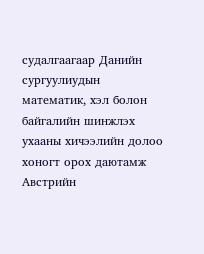судалгаагаар Данийн сургуулиудын математик, хэл болон байгалийн шинжлэх ухааны хичээлийн долоо хоногт орох даютамж Австрийн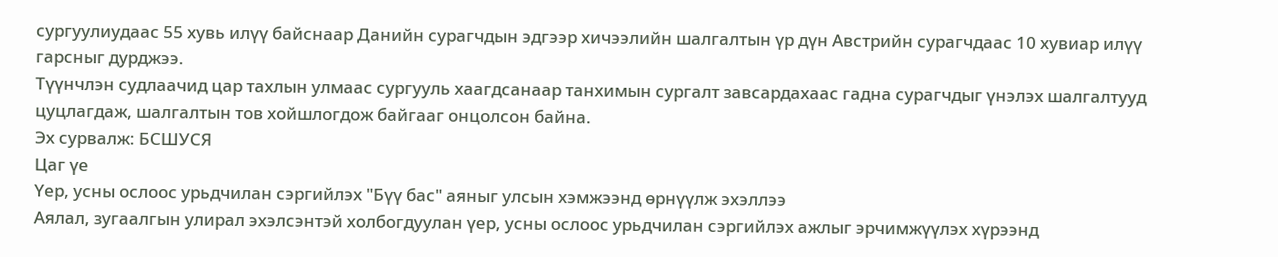сургуулиудаас 55 хувь илүү байснаар Данийн сурагчдын эдгээр хичээлийн шалгалтын үр дүн Австрийн сурагчдаас 10 хувиар илүү гарсныг дурджээ.
Түүнчлэн судлаачид цар тахлын улмаас сургууль хаагдсанаар танхимын сургалт завсардахаас гадна сурагчдыг үнэлэх шалгалтууд цуцлагдаж, шалгалтын тов хойшлогдож байгааг онцолсон байна.
Эх сурвалж: БСШУСЯ
Цаг үе
Үер, усны ослоос урьдчилан сэргийлэх "Бүү бас" аяныг улсын хэмжээнд өрнүүлж эхэллээ
Аялал, зугаалгын улирал эхэлсэнтэй холбогдуулан үер, усны ослоос урьдчилан сэргийлэх ажлыг эрчимжүүлэх хүрээнд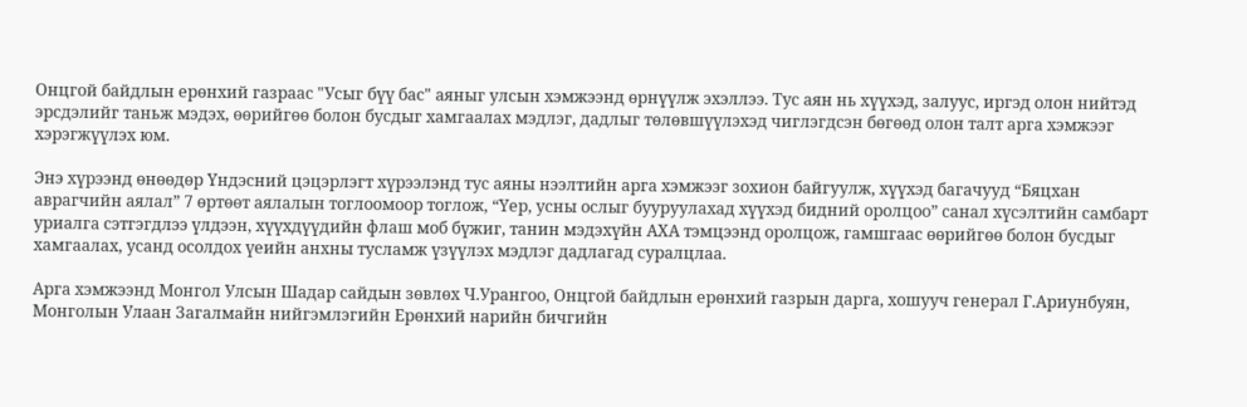Онцгой байдлын ерөнхий газраас "Усыг бүү бас" аяныг улсын хэмжээнд өрнүүлж эхэллээ. Тус аян нь хүүхэд, залуус, иргэд олон нийтэд эрсдэлийг таньж мэдэх, өөрийгөө болон бусдыг хамгаалах мэдлэг, дадлыг төлөвшүүлэхэд чиглэгдсэн бөгөөд олон талт арга хэмжээг хэрэгжүүлэх юм.

Энэ хүрээнд өнөөдөр Үндэсний цэцэрлэгт хүрээлэнд тус аяны нээлтийн арга хэмжээг зохион байгуулж, хүүхэд багачууд “Бяцхан аврагчийн аялал” 7 өртөөт аялалын тоглоомоор тоглож, “Үер, усны ослыг бууруулахад хүүхэд бидний оролцоо” санал хүсэлтийн самбарт уриалга сэтгэгдлээ үлдээн, хүүхдүүдийн флаш моб бүжиг, танин мэдэхүйн АХА тэмцээнд оролцож, гамшгаас өөрийгөө болон бусдыг хамгаалах, усанд осолдох үеийн анхны тусламж үзүүлэх мэдлэг дадлагад суралцлаа.

Арга хэмжээнд Монгол Улсын Шадар сайдын зөвлөх Ч.Урангоо, Онцгой байдлын ерөнхий газрын дарга, хошууч генерал Г.Ариунбуян, Монголын Улаан Загалмайн нийгэмлэгийн Ерөнхий нарийн бичгийн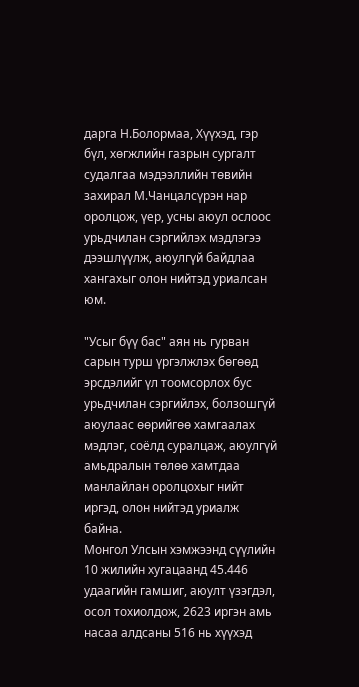дарга Н.Болормаа, Хүүхэд, гэр бүл, хөгжлийн газрын сургалт судалгаа мэдээллийн төвийн захирал М.Чанцалсүрэн нар оролцож, үер, усны аюул ослоос урьдчилан сэргийлэх мэдлэгээ дээшлүүлж, аюулгүй байдлаа хангахыг олон нийтэд уриалсан юм.

"Усыг бүү бас" аян нь гурван сарын турш үргэлжлэх бөгөөд эрсдэлийг үл тоомсорлох бус урьдчилан сэргийлэх, болзошгүй аюулаас өөрийгөө хамгаалах мэдлэг, соёлд суралцаж, аюулгүй амьдралын төлөө хамтдаа манлайлан оролцохыг нийт иргэд, олон нийтэд уриалж байна.
Монгол Улсын хэмжээнд сүүлийн 10 жилийн хугацаанд 45.446 удаагийн гамшиг, аюулт үзэгдэл, осол тохиолдож, 2623 иргэн амь насаа алдсаны 516 нь хүүхэд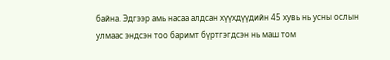байна. Эдгээр амь насаа алдсан хүүхдүүдийн 45 хувь нь усны ослын улмаас эндсэн тоо баримт бүртгэгдсэн нь маш том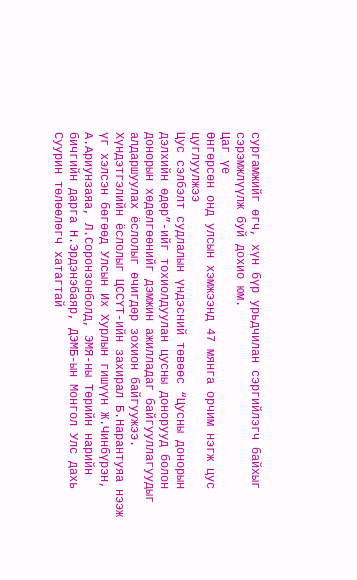сургамжийг өгч, хүн бүр урьдчилан сэргийлэгч байхыг сэрэмжлүүлж буй дохио юм.
Цаг үе
Өнгөрсөн онд улсын хэмжээнд 47 мянга орчим нэгж цус цуглуулжээ
Цус сэлбэлт судлалын үндэсний төвөөс “Цусны донорын дэлхийн өдөр”-ийг тохиолдуулан цусны донорууд болон донорын хөдөлгөөнийг дэмжин ажилладаг байгууллагуудыг алдаршуулах ёслолыг өчигдөр зохион байгуужээ.
Хүндэтгэлийн ёслолыг ЦССҮТ-ийн захирал Б.Нарантуяа нээж үг хэлсэн бөгөөд Улсын Их Хурлын гишүүн Ж.Чинбүрэн, А.Ариунзаяа, Л.Соронзонболд, ЭМЯ-ны Төрийн нарийн бичгийн дарга Н.Эрдэнэбаяр, ДЭМБ-ын Монгол Улс дахь Суурин төлөөлөгч хатагтай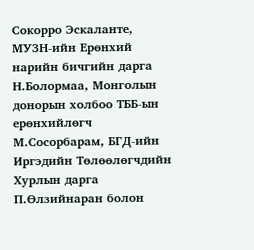Сокорро Эскаланте, МУЗН-ийн Ерөнхий нарийн бичгийн дарга Н.Болормаа, Монголын донорын холбоо ТББ-ын ерөнхийлөгч М.Сосорбарам, БГД-ийн Иргэдийн Төлөөлөгчдийн Хурлын дарга П.Өлзийнаран болон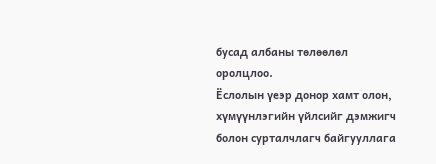бусад албаны төлөөлөл оролцлоо.
Ёслолын үеэр донор хамт олон, хүмүүнлэгийн үйлсийг дэмжигч болон сурталчлагч байгууллага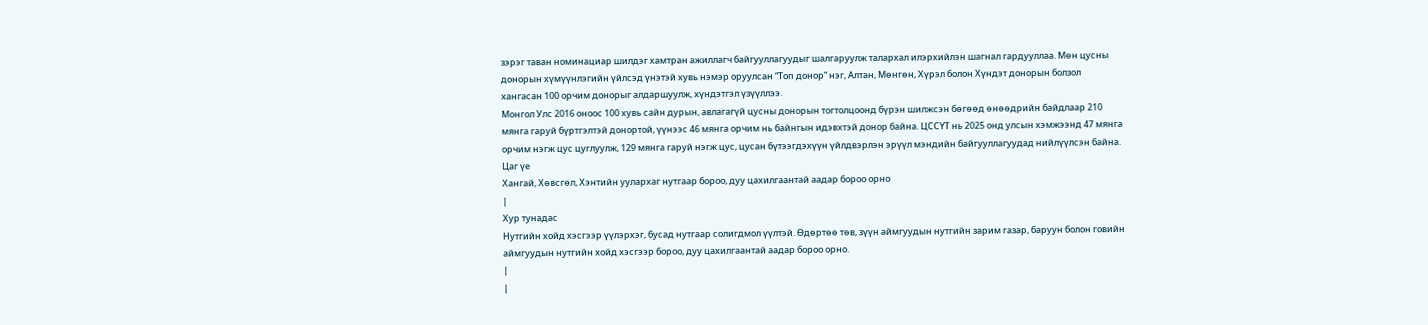зэрэг таван номинациар шилдэг хамтран ажиллагч байгууллагуудыг шалгаруулж талархал илэрхийлэн шагнал гардууллаа. Мөн цусны донорын хүмүүнлэгийн үйлсэд үнэтэй хувь нэмэр оруулсан “Топ донор” нэг, Алтан, Мөнгөн, Хүрэл болон Хүндэт донорын болзол хангасан 100 орчим донорыг алдаршуулж, хүндэтгэл үзүүллээ.
Монгол Улс 2016 оноос 100 хувь сайн дурын, авлагагүй цусны донорын тогтолцоонд бүрэн шилжсэн бөгөөд өнөөдрийн байдлаар 210 мянга гаруй бүртгэлтэй донортой, үүнээс 46 мянга орчим нь байнгын идэвхтэй донор байна. ЦССҮТ нь 2025 онд улсын хэмжээнд 47 мянга орчим нэгж цус цуглуулж, 129 мянга гаруй нэгж цус, цусан бүтээгдэхүүн үйлдвэрлэн эрүүл мэндийн байгууллагуудад нийлүүлсэн байна.
Цаг үе
Хангай, Хөвсгөл, Хэнтийн уулархаг нутгаар бороо, дуу цахилгаантай аадар бороо орно
|
Хур тунадас
Нутгийн хойд хэсгээр үүлэрхэг, бусад нутгаар солигдмол үүлтэй. Өдөртөө төв, зүүн аймгуудын нутгийн зарим газар, баруун болон говийн аймгуудын нутгийн хойд хэсгээр бороо, дуу цахилгаантай аадар бороо орно.
|
|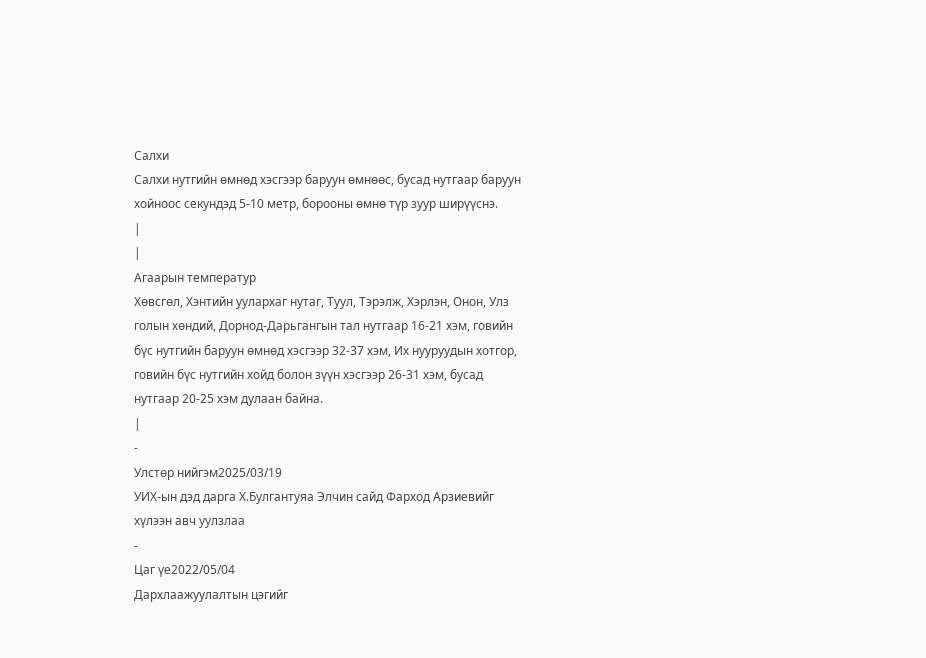Салхи
Салхи нутгийн өмнөд хэсгээр баруун өмнөөс, бусад нутгаар баруун хойноос секундэд 5-10 метр, борооны өмнө түр зуур ширүүснэ.
|
|
Агаарын температур
Хөвсгөл, Хэнтийн уулархаг нутаг, Туул, Тэрэлж, Хэрлэн, Онон, Улз голын хөндий, Дорнод-Дарьгангын тал нутгаар 16-21 хэм, говийн бүс нутгийн баруун өмнөд хэсгээр 32-37 хэм, Их нууруудын хотгор, говийн бүс нутгийн хойд болон зүүн хэсгээр 26-31 хэм, бусад нутгаар 20-25 хэм дулаан байна.
|
-
Улстөр нийгэм2025/03/19
УИХ-ын дэд дарга Х.Булгантуяа Элчин сайд Фарход Арзиевийг хүлээн авч уулзлаа
-
Цаг үе2022/05/04
Дархлаажуулалтын цэгийг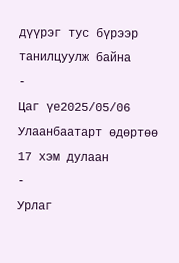дүүрэг тус бүрээр танилцуулж байна
-
Цаг үе2025/05/06
Улаанбаатарт өдөртөө 17 хэм дулаан
-
Урлаг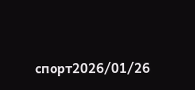спорт2026/01/26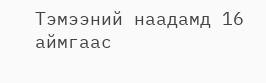Тэмээний наадамд 16 аймгаас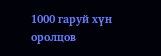1000 гаруй хүн оролцов